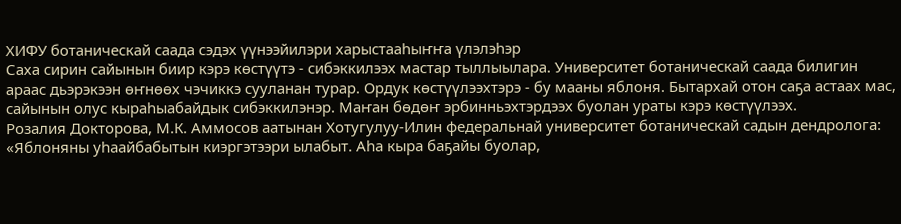ХИФУ ботаническай саада сэдэх үүнээйилэри харыстааһыҥҥа үлэлэһэр
Саха сирин сайынын биир кэрэ көстүүтэ - сибэккилээх мастар тыллыылара. Университет ботаническай саада билигин араас дьэрэкээн өҥнөөх чэчиккэ сууланан турар. Ордук көстүүлээхтэрэ - бу мааны яблоня. Бытархай отон саҕа астаах мас, сайынын олус кыраһыабайдык сибэккилэнэр. Маҥан бөдөҥ эрбинньэхтэрдээх буолан ураты кэрэ көстүүлээх.
Розалия Докторова, М.К. Аммосов аатынан Хотугулуу-Илин федеральнай университет ботаническай садын дендролога: «Яблоняны уһаайбабытын киэргэтээри ылабыт. Аһа кыра баҕайы буолар,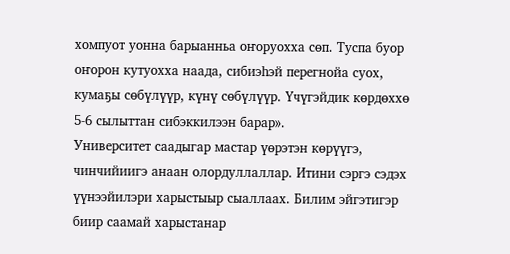хомпуот уонна барыанньа оҥоруохха сөп. Туспа буор оҥорон кутуохха наада, сибиэһэй перегнойа суох, кумаҕы сөбүлүүр, күнү сөбүлүүр. Үчүгэйдик көрдөххө 5-6 сылыттан сибэккилээн барар».
Университет саадыгар мастар үөрэтэн көрүүгэ, чинчийиигэ анаан олордуллаллар. Итини сэргэ сэдэх үүнээйилэри харыстыыр сыаллаах. Билим эйгэтигэр биир саамай харыстанар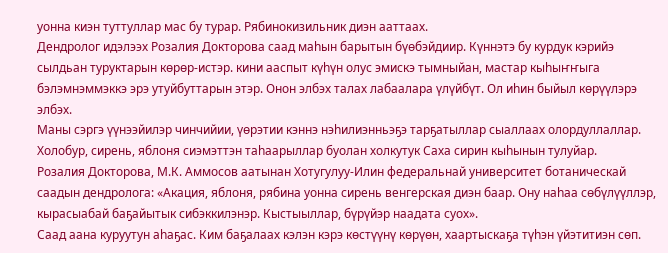уонна киэн туттуллар мас бу турар. Рябинокизильник диэн ааттаах.
Дендролог идэлээх Розалия Докторова саад маһын барытын бүөбэйдиир. Күннэтэ бу курдук кэрийэ сылдьан туруктарын көрөр-истэр. кини ааспыт күһүн олус эмискэ тымныйан, мастар кыһыҥҥыга бэлэмнэммэккэ эрэ утуйбуттарын этэр. Онон элбэх талах лабаалара үлүйбүт. Ол иһин быйыл көрүүлэрэ элбэх.
Маны сэргэ үүнээйилэр чинчийии, үөрэтии кэннэ нэһилиэнньэҕэ тарҕатыллар сыаллаах олордуллаллар. Холобур, сирень, яблоня сиэмэттэн таһаарыллар буолан холкутук Саха сирин кыһынын тулуйар.
Розалия Докторова, М.К. Аммосов аатынан Хотугулуу-Илин федеральнай университет ботаническай саадын дендролога: «Акация, яблоня, рябина уонна сирень венгерская диэн баар. Ону наһаа сөбүлүүллэр, кырасыабай баҕайытык сибэккилэнэр. Кыстыыллар, бүрүйэр наадата суох».
Саад аана куруутун аһаҕас. Ким баҕалаах кэлэн кэрэ көстүүнү көрүөн, хаартыскаҕа түһэн үйэтитиэн сөп.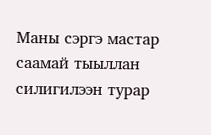Маны сэргэ мастар саамай тыыллан силигилээн турар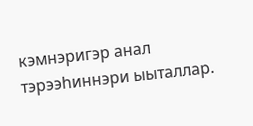кэмнэригэр анал тэрээһиннэри ыыталлар.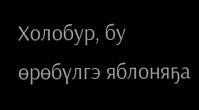Холобур, бу өрөбүлгэ яблоняҕа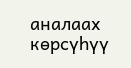аналаах көрсүһүү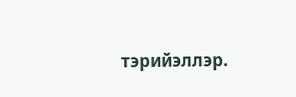тэрийэллэр.